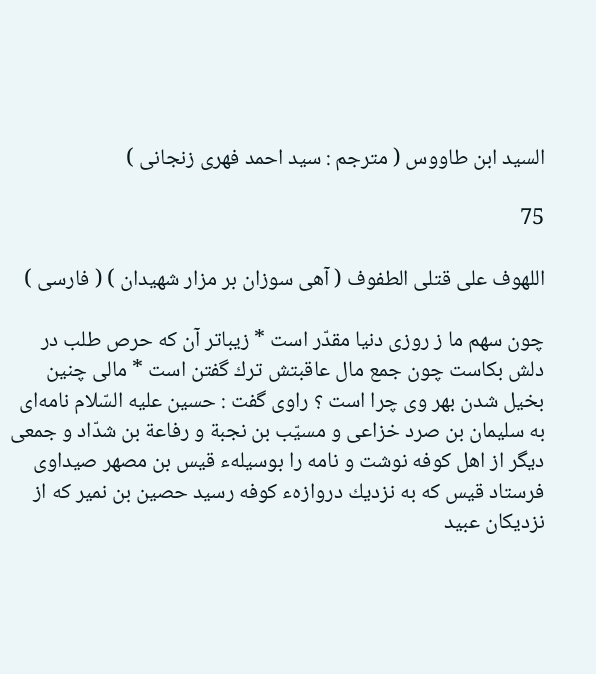السيد ابن طاووس ( مترجم : سيد احمد فهرى زنجانى )

75

اللهوف على قتلى الطفوف ( آهى سوزان بر مزار شهيدان ) ( فارسى )

چون سهم ما ز روزى دنيا مقدّر است * زيباتر آن كه حرص طلب در دلش بكاست چون جمع مال عاقبتش ترك گفتن است * مالى چنين بخيل شدن بهر وى چرا است ؟ راوى گفت : حسين عليه السّلام نامه‌اى به سليمان بن صرد خزاعى و مسيّب بن نجبة و رفاعة بن شدّاد و جمعى ديگر از اهل كوفه نوشت و نامه را بوسيلهء قيس بن مصهر صيداوى فرستاد قيس كه به نزديك دروازهء كوفه رسيد حصين بن نمير كه از نزديكان عبيد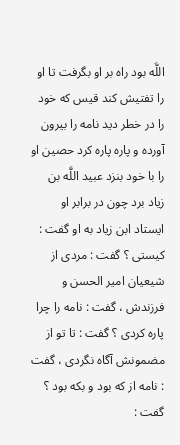اللَّه بود راه بر او بگرفت تا او را تفتيش كند قيس كه خود را در خطر ديد نامه را بيرون آورده و پاره پاره كرد حصين او را با خود بنزد عبيد اللَّه بن زياد برد چون در برابر او ايستاد ابن زياد به او گفت : كيستى ؟ گفت : مردى از شيعيان امير الحسن و فرزندش ، گفت : نامه را چرا پاره كردى ؟ گفت : تا تو از مضمونش آگاه نگردى ، گفت : نامه از كه بود و بكه بود ؟ گفت :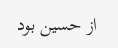از حسين بود